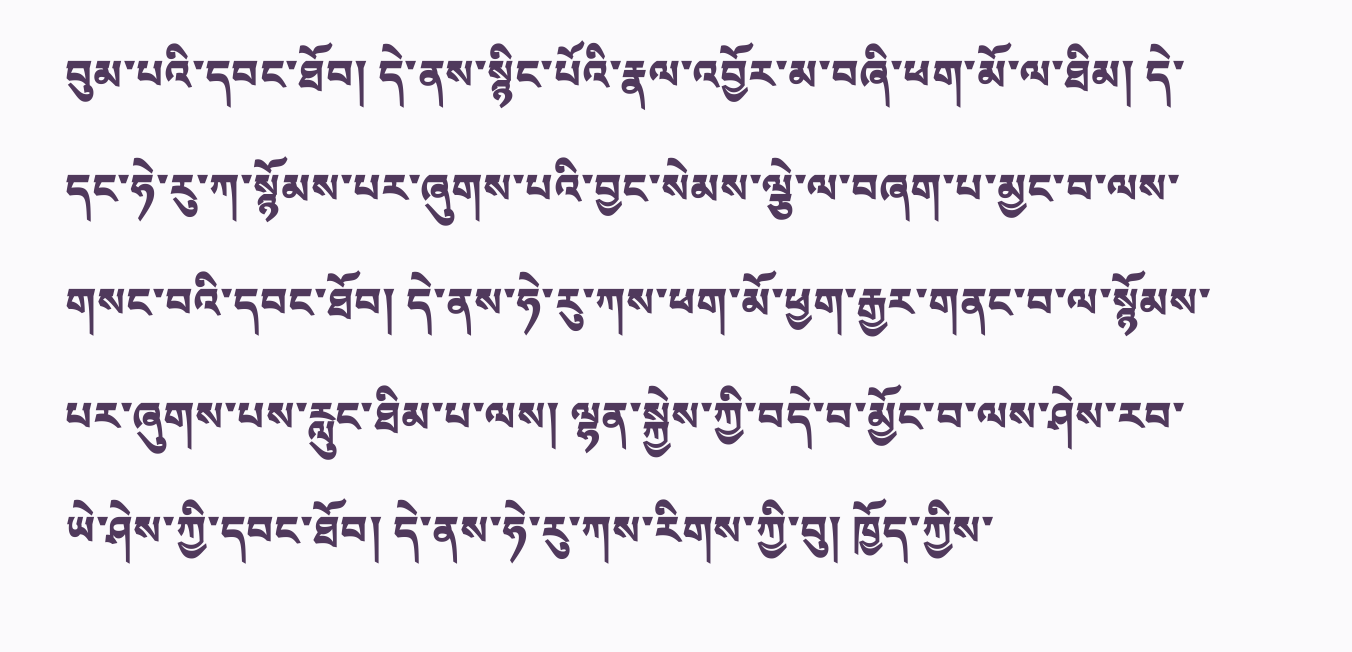བུམ་པའི་དབང་ཐོབ། དེ་ནས་སྙིང་པོའི་རྣལ་འབྱོར་མ་བཞི་ཕག་མོ་ལ་ཐིམ། དེ་དང་ཧེ་རུ་ཀ་སྙོམས་པར་ཞུགས་པའི་བྱང་སེམས་ལྕེ་ལ་བཞག་པ་མྱང་བ་ལས་གསང་བའི་དབང་ཐོབ། དེ་ནས་ཧེ་རུ་ཀས་ཕག་མོ་ཕྱག་རྒྱར་གནང་བ་ལ་སྙོམས་པར་ཞུགས་པས་རླུང་ཐིམ་པ་ལས། ལྷན་སྐྱེས་ཀྱི་བདེ་བ་མྱོང་བ་ལས་ཤེས་རབ་ཡེ་ཤེས་ཀྱི་དབང་ཐོབ། དེ་ནས་ཧེ་རུ་ཀས་རིགས་ཀྱི་བུ། ཁྱོད་ཀྱིས་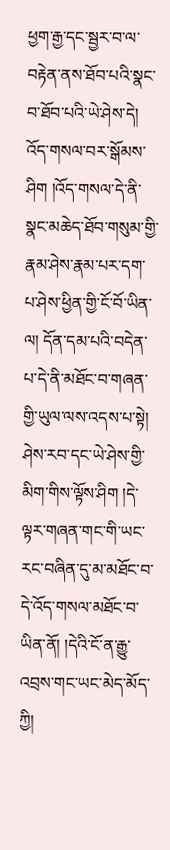ཕྱག་རྒྱ་དང་སྦྱར་བ་ལ་བརྟེན་ནས་ཐོབ་པའི་སྣང་བ་ཐོབ་པའི་ཡེ་ཤེས་དེ། འོད་གསལ་བར་སྒོམས་ཤིག །འོད་གསལ་དེ་ནི་སྣང་མཆེད་ཐོབ་གསུམ་གྱི་རྣམ་ཤེས་རྣམ་པར་དག་པ་ཤེས་ཕྱིན་གྱི་ངོ་བོ་ཡིན་ལ། དོན་དམ་པའི་བདེན་པ་དེ་ནི་མཐོང་བ་གཞན་གྱི་ཡུལ་ལས་འདས་པ་སྟེ། ཤེས་རབ་དང་ཡེ་ཤེས་གྱི་མིག་གིས་ལྟོས་ཤིག །དེ་ལྟར་གཞན་གང་གི་ཡང་རང་བཞིན་དུ་མ་མཐོང་བ་དེ་འོད་གསལ་མཐོང་བ་ཡིན་ནོ། །དེའི་ངོ་ན་རྒྱུ་འབྲས་གང་ཡང་མེད་མོད་ཀྱི།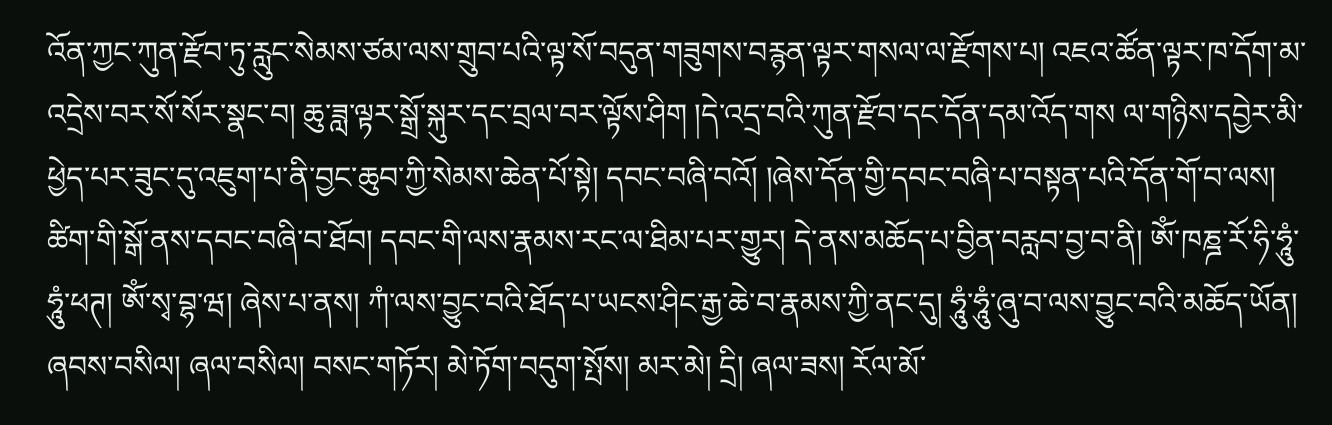འོན་ཀྱང་ཀུན་རྫོབ་ཏུ་རླུང་སེམས་ཙམ་ལས་གྲུབ་པའི་ལྟ་སོ་བདུན་གཟུགས་བརྙན་ལྟར་གསལ་ལ་རྫོགས་པ། འཇའ་ཚོན་ལྟར་ཁ་དོག་མ་འདྲེས་བར་སོ་སོར་སྣང་བ། ཆུ་ཟླ་ལྟར་སྒྲོ་སྐུར་དང་བྲལ་བར་ལྟོས་ཤིག །དེ་འདྲ་བའི་ཀུན་རྫོབ་དང་དོན་དམ་འོད་གས ལ་གཉིས་དབྱེར་མི་ཕྱེད་པར་ཟུང་དུ་འཇུག་པ་ནི་བྱང་ཆུབ་ཀྱི་སེམས་ཆེན་པོ་སྟེ། དབང་བཞི་བའོ། །ཞེས་དོན་གྱི་དབང་བཞི་པ་བསྟན་པའི་དོན་གོ་བ་ལས། ཚིག་གི་སྒོ་ནས་དབང་བཞི་བ་ཐོབ། དབང་གི་ལས་རྣམས་རང་ལ་ཐིམ་པར་གྱུར། དེ་ནས་མཆོད་པ་བྱིན་བརླབ་བྱ་བ་ནི། ༀ་ཁཎྜ་རོ་ཧི་ཧཱུཾ་ཧཱུཾ་ཕཊ། ༀ་སྭ་བྷ་ཝ། ཞེས་པ་ནས། ཀཾ་ལས་བྱུང་བའི་ཐོད་པ་ཡངས་ཤིང་རྒྱ་ཆེ་བ་རྣམས་ཀྱི་ནང་དུ། ཧཱུཾ་ཧཱུཾ་ཞུ་བ་ལས་བྱུང་བའི་མཆོད་ཡོན། ཞབས་བསིལ། ཞལ་བསིལ། བསང་གཏོར། མེ་ཏོག་བདུག་སྤོས། མར་མེ། དྲི། ཞལ་ཟས། རོལ་མོ་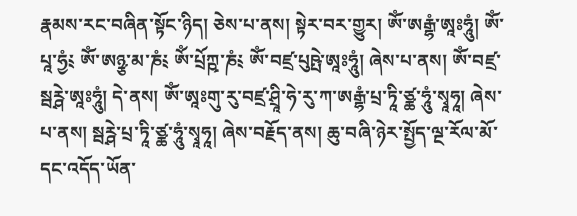རྣམས་རང་བཞིན་སྟོང་ཉིད། ཅེས་པ་ནས། སྟེར་བར་གྱུར། ༀ་ཨརྒྷཾ་ཨཱཿཧཱུཾ། ༀ་པཱ་ཧྱཾ༴ ༀ་ཨཉྩ་མ་ཎཾ༴ ༀ་པྲོཀྵ་ཎཾ༴ ༀ་བཛྲ་པུཥྤེ་ཨཱཿཧཱུཾ། ཞེས་པ་ནས། ༀ་བཛྲ་སྦཪྴེ་ཨཱཿཧཱུཾ། དེ་ནས། ༀ་ཨཱཿགུ་རུ་བཛྲ་ཤྲཱི་ཧེ་རུ་ཀ་ཨརྒྷཾ་པྲ་ཏཱི་ཙྪ་ཧཱུཾ་སྭཱཧཱ། ཞེས་པ་ནས། སྦཪྴེ་པྲ་ཏཱི་ཙྪ་ཧཱུཾ་སྭཱཧཱ། ཞེས་བརྗོད་ནས། ཆུ་བཞི་ཉེར་སྤྱོད་ལྔ་རོལ་མོ་དང་འདོད་ཡོན་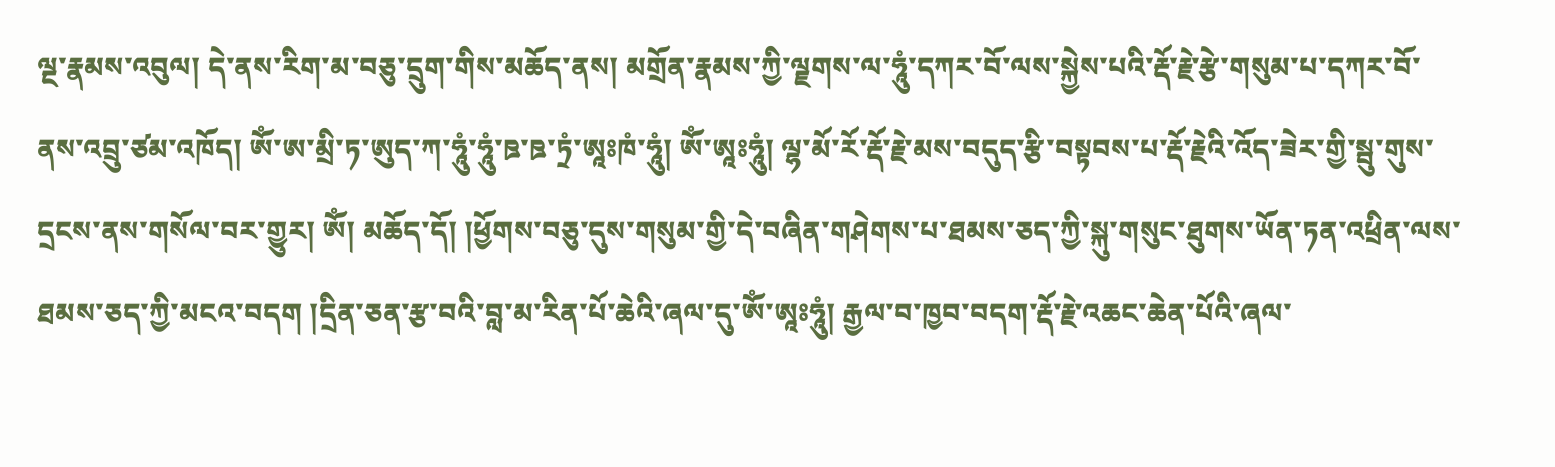ལྔ་རྣམས་འབུལ། དེ་ནས་རིག་མ་བཅུ་དྲུག་གིས་མཆོད་ནས། མགྲོན་རྣམས་ཀྱི་ལྗགས་ལ་ཧཱུཾ་དཀར་བོ་ལས་སྐྱེས་པའི་རྡོ་རྗེ་རྩེ་གསུམ་པ་དཀར་བོ་ནས་འབྲུ་ཙམ་འཁོད། ༀ་ཨ་མྲི་ཏ་ཨུད་ཀ་ཧཱུཾ་ཧཱུཾ་ཋ་ཋ་ཏྲཾ་ཨཱཿཁཾ་ཧཱུཾ། ༀ་ཨཱཿཧཱུཾ། ལྷ་མོ་རོ་རྡོ་རྗེ་མས་བདུད་རྩི་བསྟབས་པ་རྡོ་རྗེའི་འོད་ཟེར་གྱི་སྦུ་གུས་དྲངས་ནས་གསོལ་བར་གྱུར། ༀ། མཆོད་དོ། །ཕྱོགས་བཅུ་དུས་གསུམ་གྱི་དེ་བཞིན་གཤེགས་པ་ཐམས་ཅད་ཀྱི་སྐུ་གསུང་ཐུགས་ཡོན་ཏན་འཕྲིན་ལས་ཐམས་ཅད་ཀྱི་མངའ་བདག །དྲིན་ཅན་རྩ་བའི་བླ་མ་རིན་པོ་ཆེའི་ཞལ་དུ་ༀ་ཨཱཿཧཱུཾ། རྒྱལ་བ་ཁྱབ་བདག་རྡོ་རྗེ་འཆང་ཆེན་པོའི་ཞལ་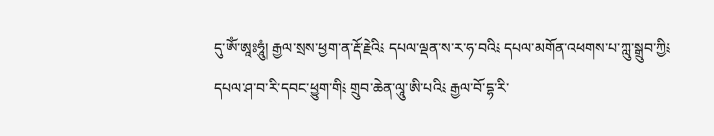དུ་ༀ་ཨཱཿཧཱུཾ། རྒྱལ་སྲས་ཕྱག་ན་རྡོ་རྗེའི༴ དཔལ་ལྡན་ས་ར་ཧ་བའི༴ དཔལ་མགོན་འཕགས་པ་ཀླུ་སྒྲུབ་ཀྱི༴ དཔལ་ཤ་བ་རི་དབང་ཕྱུག་གི༴ གྲུབ་ཆེན་ལཱུ་ཨི་པའི༴ རྒྱལ་བོ་དྷ་རི་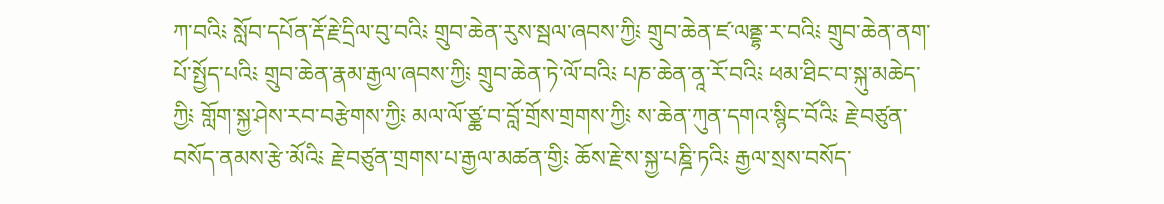ཀ་བའི༴ སློབ་དཔོན་རྡོ་རྗེ་དྲིལ་བུ་བའི༴ གྲུབ་ཆེན་རུས་སྦལ་ཞབས་ཀྱི༴ གྲུབ་ཆེན་ཛ་ལནྡྷ་ར་བའི༴ གྲུབ་ཆེན་ནག་པོ་སྤྱོད་པའི༴ གྲུབ་ཆེན་རྣམ་རྒྱལ་ཞབས་ཀྱི༴ གྲུབ་ཆེན་ཏེ་ལོ་བའི༴ པཎ་ཆེན་ནཱ་རོ་བའི༴ ཕམ་ཐིང་བ་སྐུ་མཆེད་ཀྱི༴ གློག་སྐྱ་ཤེས་རབ་བརྩེགས་ཀྱི༴ མལ་ལོ་ཙྪ་བ་བློ་གྲོས་གྲགས་ཀྱི༴ ས་ཆེན་ཀུན་དགའ་སྙིང་བོའི༴ རྗེ་བཙུན་བསོད་ནམས་རྩེ་མོའི༴ རྗེ་བཙུན་གྲགས་པ་རྒྱལ་མཚན་གྱི༴ ཆོས་རྗེ་ས་སྐྱ་པཎྜི་ཏའི༴ རྒྱལ་སྲས་བསོད་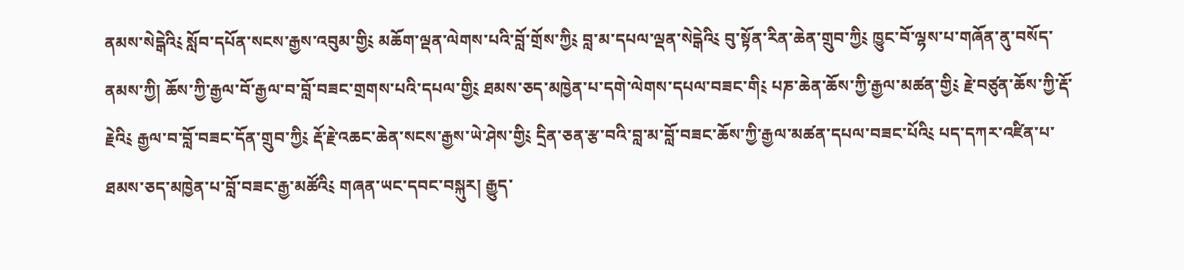ནམས་སེདྒེའི༴ སློབ་དཔོན་སངས་རྒྱས་འབུམ་གྱི༴ མཆོག་ལྡན་ལེགས་པའི་བློ་གྲོས་ཀྱི༴ བླ་མ་དཔལ་ལྡན་སེདྒེའི༴ བུ་སྟོན་རིན་ཆེན་གྲུབ་ཀྱི༴ ཁྱུང་བོ་ལྷས་པ་གཞོན་ནུ་བསོད་ནམས་ཀྱི། ཆོས་ཀྱི་རྒྱལ་བོ་རྒྱལ་བ་བློ་བཟང་གྲགས་པའི་དཔལ་གྱི༴ ཐམས་ཅད་མཁྱེན་པ་དགེ་ལེགས་དཔལ་བཟང་གི༴ པཎ་ཆེན་ཆོས་ཀྱི་རྒྱལ་མཚན་གྱི༴ རྗེ་བཙུན་ཆོས་ཀྱི་རྡོ་རྗེའི༴ རྒྱལ་བ་བློ་བཟང་དོན་གྲུབ་ཀྱི༴ རྡོ་རྗེ་འཆང་ཆེན་སངས་རྒྱས་ཡེ་ཤེས་གྱི༴ དྲིན་ཅན་རྩ་བའི་བླ་མ་བློ་བཟང་ཆོས་ཀྱི་རྒྱལ་མཚན་དཔལ་བཟང་པོའི༴ པད་དཀར་འཛིན་པ་ཐམས་ཅད་མཁྱེན་པ་བློ་བཟང་རྒྱ་མཚོའི༴ གཞན་ཡང་དབང་བསྐུར། རྒྱུད་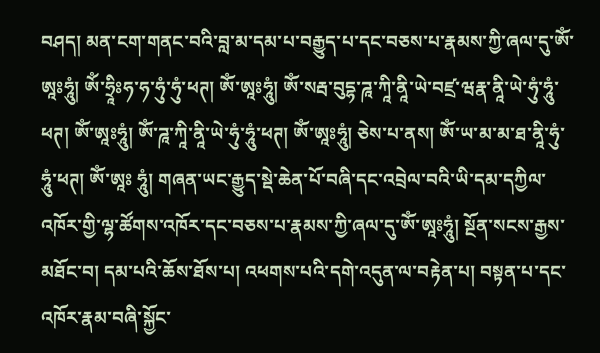བཤད། མན་ངག་གནང་བའི་བླ་མ་དམ་པ་བརྒྱུད་པ་དང་བཅས་པ་རྣམས་ཀྱི་ཞལ་དུ་ༀ་ཨཱཿཧཱུཾ། ༀ་ཧྲཱིཿཧ་ཧ་ཧུཾ་ཧུཾ་ཕཊ། ༀ་ཨཱཿཧཱུཾ། ༀ་སརྦ་བུདྷ་ཌཱ་ཀཱི་ནཱི་ཡེ་བཛྲ་ཝརྣ་ནཱི་ཡེ་ཧུཾ་ཧཱུཾ་ཕཊ། ༀ་ཨཱཿཧཱུཾ། ༀ་ཌཱ་ཀཱི་ནཱི་ཡེ་ཧུཾ་ཧཱུཾ་ཕཊ། ༀ་ཨཱཿཧཱུཾ། ཅེས་པ་ནས། ༀ་ཡ་མ་མ་ཐ་ནཱི་ཧུཾ་ཧཱུཾ་ཕཊ། ༀ་ཨཱཿ ཧཱུཾ། གཞན་ཡང་རྒྱུད་སྡེ་ཆེན་པོ་བཞི་དང་འབྲེལ་བའི་ཡི་དམ་དཀྱིལ་འཁོར་གྱི་ལྷ་ཚོགས་འཁོར་དང་བཅས་པ་རྣམས་ཀྱི་ཞལ་དུ་ༀ་ཨཱཿཧཱུཾ། སྔོན་སངས་རྒྱས་མཐོང་བ། དམ་པའི་ཆོས་ཐོས་པ། འཕགས་པའི་དགེ་འདུན་ལ་བརྟེན་པ། བསྟན་པ་དང་འཁོར་རྣམ་བཞི་སྐྱོང་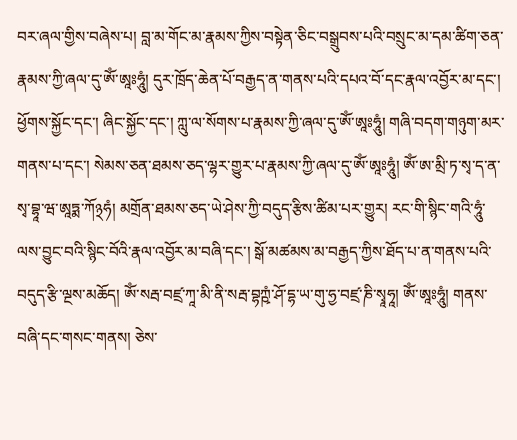བར་ཞལ་གྱིས་བཞེས་པ། བླ་མ་གོང་མ་རྣམས་ཀྱིས་བསྟེན་ཅིང་བསྒྲུབས་པའི་བསྲུང་མ་དམ་ཚིག་ཅན་རྣམས་ཀྱི་ཞལ་དུ་ༀ་ཨཱཿཧཱུཾ། དུར་ཁྲོད་ཆེན་པོ་བརྒྱད་ན་གནས་པའི་དཔའ་བོ་དང་རྣལ་འབྱོར་མ་དང་། ཕྱོགས་སྐྱོང་དང་། ཞིང་སྐྱོང་དང་། ཀླུ་ལ་སོགས་པ་རྣམས་ཀྱི་ཞལ་དུ་ༀ་ཨཱཿཧཱུཾ། གཞི་བདག་གཉུག་མར་གནས་པ་དང་། སེམས་ཅན་ཐམས་ཅད་ལྷར་གྱུར་པ་རྣམས་ཀྱི་ཞལ་དུ་ༀ་ཨཱཿཧཱུཾ། ༀ་ཨ་མྲི་ཏ་སྭ་ད་ན་སྭ་བྷཱ་ཝ་ཨཱཏྨ་ཀོ྅ཧཾ། མགྲོན་ཐམས་ཅད་ཡེ་ཤེས་ཀྱི་བདུད་རྩིས་ཚིམ་པར་གྱུར། རང་གི་སྙིང་གའི་ཧཱུཾ་ལས་བྱུང་བའི་སྙིང་བོའི་རྣལ་འབྱོར་མ་བཞི་དང་། སྒོ་མཚམས་མ་བརྒྱད་ཀྱིས་ཐོད་པ་ན་གནས་པའི་བདུད་རྩི་ལྔས་མཆོད། ༀ་སརྦ་བཛྲ་ཀཱ་མི་ནི་སརྦ་བྷཀྵཾ་ཤོ་དྷ་ཡ་གུ་ཧྱ་བཛྲ་ཎི་སྭཱཧཱ། ༀ་ཨཱཿཧཱུཾ། གནས་བཞི་དང་གསང་གནས། ཅེས་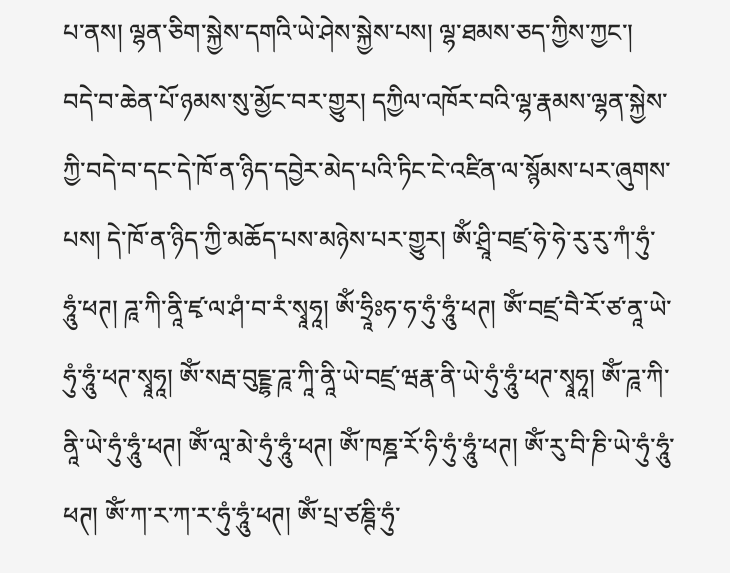པ་ནས། ལྷན་ཅིག་སྐྱེས་དགའི་ཡེ་ཤེས་སྐྱེས་པས། ལྷ་ཐམས་ཅད་ཀྱིས་ཀྱང་། བདེ་བ་ཆེན་པོ་ཉམས་སུ་མྱོང་བར་གྱུར། དཀྱིལ་འཁོར་བའི་ལྷ་རྣམས་ལྷན་སྐྱེས་ཀྱི་བདེ་བ་དང་དེ་ཁོ་ན་ཉིད་དབྱེར་མེད་པའི་ཏིང་ངེ་འཛིན་ལ་སྙོམས་པར་ཞུགས་པས། དེ་ཁོ་ན་ཉིད་ཀྱི་མཆོད་པས་མཉེས་པར་གྱུར། ༀ་ཤྲཱི་བཛྲ་ཧེ་ཧེ་རུ་རུ་ཀཾ་ཧུཾ་ཧཱུཾ་ཕཊ། ཌཱ་ཀི་ནཱི་ཛྭ་ལ་ཤཾ་བ་རཾ་སྭཱཧཱ། ༀ་ཧྲཱིཿཧ་ཧ་ཧུཾ་ཧཱུཾ་ཕཊ། ༀ་བཛྲ་བཻ་རོ་ཙ་ནཱ་ཡེ་ཧུཾ་ཧཱུཾ་ཕཊ་སྭཱཧཱ། ༀ་སརྦ་བུངྔྷ་ཌཱ་ཀཱི་ནཱི་ཡེ་བཛྲ་ཝརྣ་ནི་ཡེ་ཧུཾ་ཧཱུཾ་ཕཊ་སྭཱཧཱ། ༀ་ཌཱ་ཀི་ནཱི་ཡེ་ཧུཾ་ཧཱུཾ་ཕཊ། ༀ་ལཱ་མེ་ཧུཾ་ཧཱུཾ་ཕཊ། ༀ་ཁཎྜ་རོ་ཧི་ཧུཾ་ཧཱུཾ་ཕཊ། ༀ་རུ་བི་ཎི་ཡེ་ཧུཾ་ཧཱུཾ་ཕཊ། ༀ་ཀ་ར་ཀ་ར་ཧུཾ་ཧཱུཾ་ཕཊ། ༀ་པྲ་ཙཎྚི་ཧུཾ་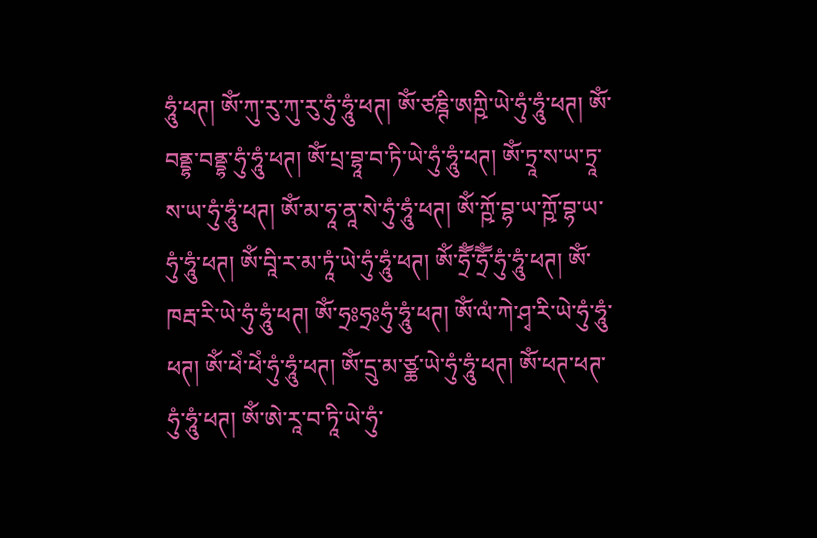ཧཱུཾ་ཕཊ། ༀ་ཀུ་རུ་ཀུ་རུ་ཧུཾ་ཧཱུཾ་ཕཊ། ༀ་ཙཎྚི་ཨཀྵི་ཡེ་ཧུཾ་ཧཱུཾ་ཕཊ། ༀ་བནྡྷ་བནྡྷ་ཧུཾ་ཧཱུཾ་ཕཊ། ༀ་པྲ་བྷཱ་བ་ཏི་ཡེ་ཧུཾ་ཧཱུཾ་ཕཊ། ༀ་ཏྲཱ་ས་ཡ་ཏྲཱ་ས་ཡ་ཧུཾ་ཧཱུཾ་ཕཊ། ༀ་མ་ཧཱ་ནཱ་སེ་ཧུཾ་ཧཱུཾ་ཕཊ། ༀ་ཀྵོ་བྷ་ཡ་ཀྵོ་བྷ་ཡ་ཧུཾ་ཧཱུཾ་ཕཊ། ༀ་བཱི་ར་མ་ཏཱཾ་ཡེ་ཧུཾ་ཧཱུཾ་ཕཊ། ༀ་ཧྲཽཾ་ཧྲཽཾ་ཧུཾ་ཧཱུཾ་ཕཊ། ༀ་ཁརྦ་རི་ཡེ་ཧུཾ་ཧཱུཾ་ཕཊ། ༀ་ཧྲཿཧྲཿཧུཾ་ཧཱུཾ་ཕཊ། ༀ་ལཾ་ཀེ་ཤྭ་རི་ཡེ་ཧུཾ་ཧཱུཾ་ཕཊ། ༀ་ཕེཾ་ཕེཾ་ཧུཾ་ཧཱུཾ་ཕཊ། ༀ་དྲུ་མ་ཙྪ་ཡེ་ཧུཾ་ཧཱུཾ་ཕཊ། ༀ་ཕཊ་ཕཊ་ཧུཾ་ཧཱུཾ་ཕཊ། ༀ་ཨེ་རཱ་བ་ཏཱི་ཡེ་ཧུཾ་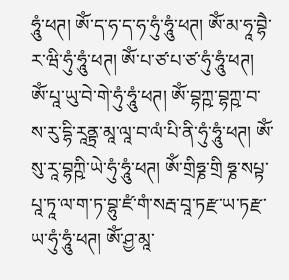ཧཱུཾ་ཕཊ། ༀ་ད་ཧ་ད་ཧ་ཧུཾ་ཧཱུཾ་ཕཊ། ༀ་མ་ཧཱ་བྷཻ་ར་ཝི་ཧུཾ་ཧཱུཾ་ཕཊ། ༀ་པ་ཙ་པ་ཙ་ཧུཾ་ཧཱུཾ་ཕཊ། ༀ་པཱ་ཡུ་བེ་གེ་ཧུཾ་ཧཱུཾ་ཕཊ། ༀ་བྷཀྵ་བྷཀྵ་བ་ས་རུ་དྷི་རཱནྟྲ་མཱ་ལཱ་བ་ལཾ་པི་ནི་ཧུཾ་ཧཱུཾ་ཕཊ། ༀ་སུ་རཱ་བྷཀྵི་ཡེ་ཧུཾ་ཧཱུཾ་ཕཊ། ༀ་གྲིཧྞ་གྲི ཧྞ་སཔྟ་པཱ་ཏཱ་ལ་ག་ཏ་བྷུ་ཛཾ་གཾ་སརྦ་བཱ་ཏརྫ་ཡ་ཏརྫ་ཡ་ཧུཾ་ཧཱུཾ་ཕཊ། ༀ་ཤྱ་མཱ་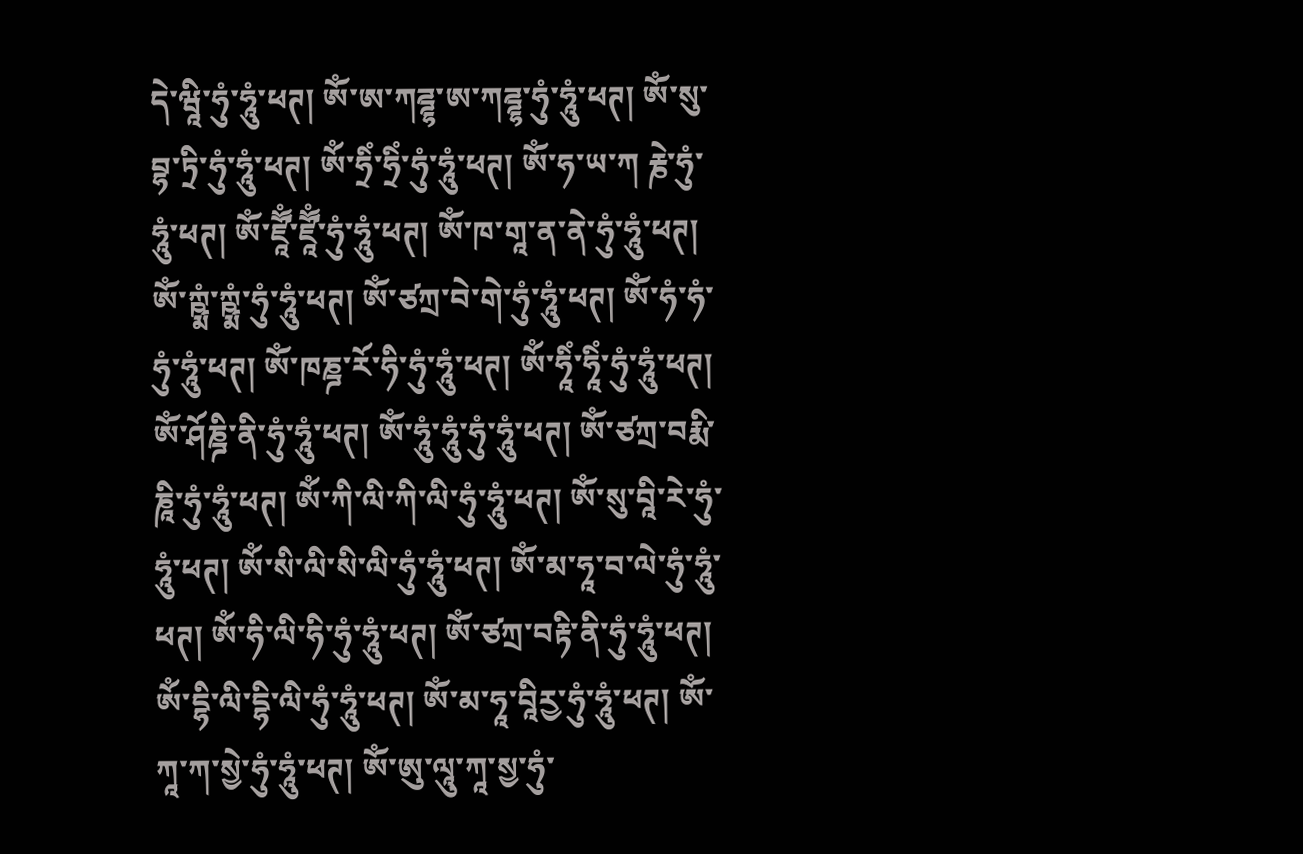དེ་ཝཱི་ཧུཾ་ཧཱུཾ་ཕཊ། ༀ་ཨ་ཀཌྜྷ་ཨ་ཀཌྜྷ་ཧུཾ་ཧཱུཾ་ཕཊ། ༀ་སུ་བྷ་ཏྲི་ཧུཾ་ཧཱུཾ་ཕཊ། ༀ་ཧྲིཾ་ཧྲིཾ་ཧུཾ་ཧཱུཾ་ཕཊ། ༀ་ཧ་ཡ་ཀ རྞེ་ཧུཾ་ཧཱུཾ་ཕཊ། ༀ་ཛཱཽཾ་ཛཱཽཾ་ཧུཾ་ཧཱུཾ་ཕཊ། ༀ་ཁ་གཱ་ན་ནེ་ཧུཾ་ཧཱུཾ་ཕཊ། ༀ་ཀྵྨཾ་ཀྵྨཾ་ཧུཾ་ཧཱུཾ་ཕཊ། ༀ་ཙཀྲ་བེ་གེ་ཧུཾ་ཧཱུཾ་ཕཊ། ༀ་ཧཾ་ཧཾ་ཧུཾ་ཧཱུཾ་ཕཊ། ༀ་ཁཎྜ་རོ་ཧི་ཧུཾ་ཧཱུཾ་ཕཊ། ༀ་ཧཱིཾ་ཧཱིཾ་ཧུཾ་ཧཱུཾ་ཕཊ། ༀ་ཤོཎྜི་ནི་ཧུཾ་ཧཱུཾ་ཕཊ། ༀ་ཧཱུཾ་ཧཱུཾ་ཧུཾ་ཧཱུཾ་ཕཊ། ༀ་ཙཀྲ་བརྨི་ཎཱི་ཧུཾ་ཧཱུཾ་ཕཊ། ༀ་ཀི་ལི་ཀི་ལི་ཧུཾ་ཧཱུཾ་ཕཊ། ༀ་སུ་བཱི་རེ་ཧུཾ་ཧཱུཾ་ཕཊ། ༀ་སི་ལི་སི་ལི་ཧུཾ་ཧཱུཾ་ཕཊ། ༀ་མ་ཧཱ་བ་ལེ་ཧུཾ་ཧཱུཾ་ཕཊ། ༀ་ཧི་ལི་ཧི་ཧུཾ་ཧཱུཾ་ཕཊ། ༀ་ཙཀྲ་བརྟི་ནི་ཧུཾ་ཧཱུཾ་ཕཊ། ༀ་དྷི་ལི་དྷི་ལི་ཧུཾ་ཧཱུཾ་ཕཊ། ༀ་མ་ཧཱ་བཱིཪྱ་ཧུཾ་ཧཱུཾ་ཕཊ། ༀ་ཀཱ་ཀ་སྱེ་ཧུཾ་ཧཱུཾ་ཕཊ། ༀ་ཨུ་ལཱུ་ཀཱ་སྱ་ཧུཾ་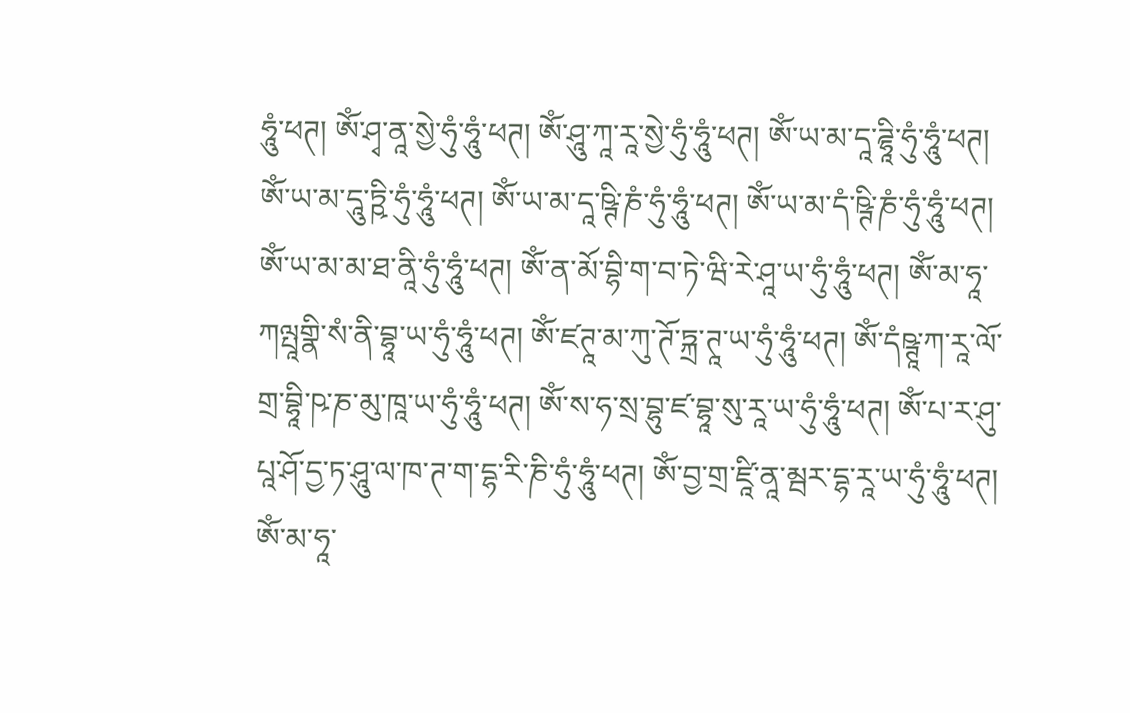ཧཱུཾ་ཕཊ། ༀ་ཤྭ་ནཱ་སྱེ་ཧུཾ་ཧཱུཾ་ཕཊ། ༀ་ཤཱུ་ཀཱ་རཱ་སྱེ་ཧུཾ་ཧཱུཾ་ཕཊ། ༀ་ཡ་མ་དཱ་ཌྷཱི་ཧུཾ་ཧཱུཾ་ཕཊ། ༀ་ཡ་མ་དཱུ་ཏྵི་ཧུཾ་ཧཱུཾ་ཕཊ། ༀ་ཡ་མ་དཱ་ཥྚི་ཎཾ་ཧུཾ་ཧཱུཾ་ཕཊ། ༀ་ཡ་མ་དཾ་ཥྚི་ཎཾ་ཧུཾ་ཧཱུཾ་ཕཊ། ༀ་ཡ་མ་མ་ཐ་ནཱི་ཧུཾ་ཧཱུཾ་ཕཊ། ༀ་ན་མོ་བྷི་ག་བ་ཏེ་ཝི་རེ་ཤཱ་ཡ་ཧུཾ་ཧཱུཾ་ཕཊ། ༀ་མ་ཧཱ་ཀལྤཱགྣི་སཾ་ནི་བྷཱ་ཡ་ཧུཾ་ཧཱུཾ་ཕཊ། ༀ་ཛཊཱ་མ་ཀུ་ཊོ་ཏྐྲ་ཊཱ་ཡ་ཧུཾ་ཧཱུཾ་ཕཊ། ༀ་དཾཥྚཱ་ཀ་རཱ་ལོ་གྲ་བྷཱི་ཥ་ཎ་མུ་ཁཱ་ཡ་ཧུཾ་ཧཱུཾ་ཕཊ། ༀ་ས་ཧ་སྲ་བྷུ་ཛ་བྷཱ་སུ་རཱ་ཡ་ཧུཾ་ཧཱུཾ་ཕཊ། ༀ་པ་ར་ཤུ་པཱ་ཤོ་དྱ་ཏ་ཤཱུ་ལ་ཁ་ཊ་ག་དྷ་རི་ཎི་ཧུཾ་ཧཱུཾ་ཕཊ། ༀ་བྱ་གྲ་ཛཱི་ནཱ་མྦར་དྷ་རཱ་ཡ་ཧུཾ་ཧཱུཾ་ཕཊ། ༀ་མ་ཧཱ་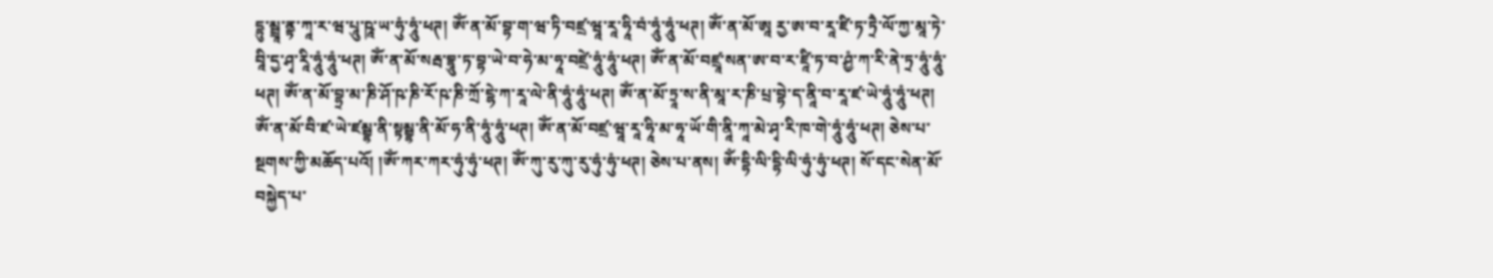དྷུ་མྦྲཱ་ནྟ་ཀཱ་ར་ཝ་པཱུ་ཥཱ་ཡ་ཧུཾ་ཧཱུཾ་ཕཊ། ༀ་ན་མོ་བྷ་ག་ཝ་ཏི་བཛྲ་ཝཱ་རཱ་ཧཱི་བཾ་ཧཱུཾ་ཧཱུཾ་ཕཊ། ༀ་ན་མོ་ཨཱ ཪྱ་ཨ་བ་རཱ་ཛི་ཏ་ཏྲཻ་ལོ་ཀྱ་མཱ་ཏེ་བཱི་དྱ་ཤྭ་རཱི་ཧཱུཾ་ཧཱུཾ་ཕཊ། ༀ་ན་མོ་སརྦ་བྷཱུ་ཏ་བྷ་ཡེ་བ་ཧེ་མ་ཧཱ་བཛྲེ་ཧཱུཾ་ཧཱུཾ་ཕཊ། ༀ་ན་མོ་བཛྲཱ་སན་ཨ་བ་ར་ཛཱི་ཏ་བ་ཤྱཾ་ཀ་རི་ནེ་ཏྲ་ཧཱུཾ་ཧཱུཾ་ཕཊ། ༀ་ན་མོ་བྷྲ་མ་ཎི་ཤོ་ཥ་ཎི་རོ་ཥ་ཎི་ཀྲོ་ངྷེ་ཀ་རཱ་ལེ་ནི་ཧཱུཾ་ཧཱུཾ་ཕཊ། ༀ་ན་མོ་ཏྲཱ་ས་ནི་མཱ་ར་ཎི་པྲ་བྷེ་ད་ནཱི་བ་རཱ་ཛ་ཡེ་ཧཱུཾ་ཧཱུཾ་ཕཊ། ༀ་ན་མོ་བི་ཛ་ཡེ་ཛམྦྷ་ནི་སྟམྦྷ་ནི་མོ་ཧ་ནི་ཧཱུཾ་ཧཱུཾ་ཕཊ། ༀ་ན་མོ་བཛྲ་ཝཱ་རཱ་ཧཱི་མ་ཧཱ་ཡོ་གི་ནཱི་ཀཱ་མེ་ཤྭ་རི་ཁ་གེ་ཧཱུཾ་ཧཱུཾ་ཕཊ། ཅེས་པ་སྔགས་ཀྱི་མཆོད་པའོ། །ༀ་ཀར་ཀར་ཧུཾ་ཧུཾ་ཕཊ། ༀ་ཀུ་རུ་ཀུ་རུ་ཧུཾ་ཧུཾ་ཕཊ། ཅེས་པ་ནས། ༀ་དྷི་ལི་དྷི་ལི་ཧུཾ་ཧུཾ་ཕཊ། སོ་དང་སེན་མོ་བསྐྱེད་པ་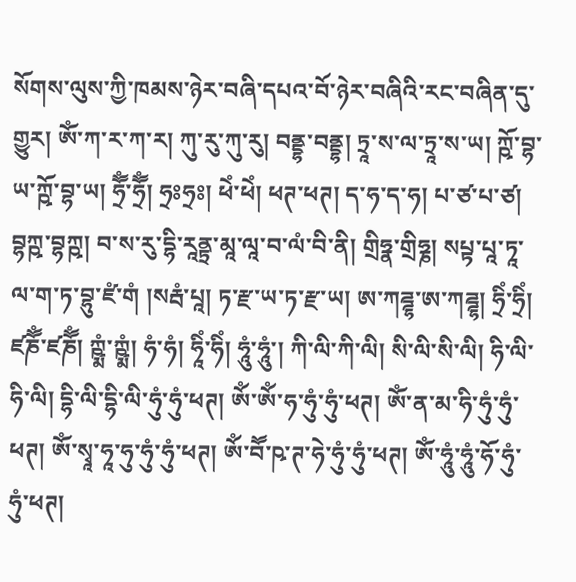སོགས་ལུས་ཀྱི་ཁམས་ཉེར་བཞི་དཔའ་བོ་ཉེར་བཞིའི་རང་བཞིན་དུ་གྱུར། ༀ་ཀ་ར་ཀ་ར། ཀུ་རུ་ཀུ་རུ། བནྡྷ་བནྡྷ། ཏྲཱ་ས་ལ་ཏྲཱ་ས་ཡ། ཀྵོ་བྷ་ཡ་ཀྵོ་བྷ་ཡ། ཧྲཽཾ་ཧྲཽཾ། ཧྲཿཧྲཿ། ཕེཾ་ཕེཾ། ཕཊ་ཕཊ། ད་ཧ་ད་ཧ། པ་ཙ་པ་ཙ། བྷཀྵ་བྷཀྵ། བ་ས་རུ་དྷི་རཱནྟྲ་མཱ་ལཱ་བ་ལཾ་བི་ནི། གྲིཧྣ་གྲིཧྞ། སཔྟ་པཱ་ཏཱ་ལ་ག་ཏ་བྷུ་ཛཾ་གཾ །སརྦཾ་པཱ། ཏ་རྫ་ཡ་ཏ་རྫ་ཡ། ཨ་ཀཌྜྷ་ཨ་ཀཌྜྷ། ཧྲིཾ་ཧྲིཾ། ཛཎཽཾ་ཛཎཽཾ། ཀྵྨཾ་ཀྵྨཾ། ཧཾ་ཧཾ། ཧཱིཾ་ཧིཾ། ཧཱུཾ་ཧཱུཾ་། ཀི་ལི་ཀི་ལི། སི་ལི་སི་ལི། ཧི་ལི་ཧི་ལི། དྷི་ལི་དྷི་ལི་ཧུཾ་ཧུཾ་ཕཊ། ༀ་ༀ་ཧ་ཧུཾ་ཧུཾ་ཕཊ། ༀ་ན་མ་ཧི་ཧུཾ་ཧུཾ་ཕཊ། ༀ་སྭཱ་ཧཱ་ཧུ་ཧུཾ་ཧུཾ་ཕཊ། ༀ་བཽ་ཥ་ཊ་ཧེ་ཧུཾ་ཧུཾ་ཕཊ། ༀ་ཧཱུཾ་ཧཱུཾ་ཧོ་ཧུཾ་ཧུཾ་ཕཊ།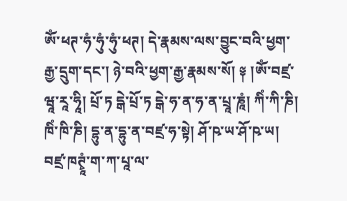ༀ་ཕཊ་ཧཾ་ཧུཾ་ཧུཾ་ཕཊ། དེ་རྣམས་ལས་བྱུང་བའི་ཕྱག་རྒྱ་དྲུག་དང་། ཉེ་བའི་ཕྱག་རྒྱ་རྣམས་སོ། ༈ །ༀ་བཛྲ་ཝཱ་རཱ་ཧཱི། པྲོ་ཏ དྒེ་པྲོ་ཏ དྒེ་ཧ་ན་ཧ་ན་པྲཱ་ཎཱཾ། ཀིཾ་ཀི་ཎི། ཁིཾ་ཁི་ཎི། དྷུ་ན་དྷུ་ན་བཛྲ་ཧ་སྟེ། ཤོ་ཥ་ཡ་ཤོ་ཥ་ཡ། བཛྲ་ཁཊྭཱཾ་ག་ཀ་པཱ་ལ་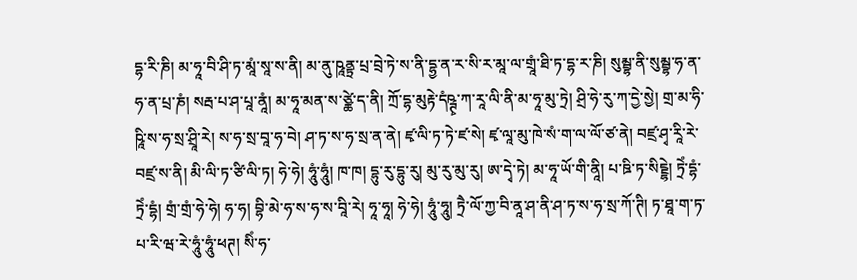དྷ་རི་ཎི། མ་ཧཱ་བི་ཤི་ཏ་མཱཾ་སཱ་ས་ནི། མ་ནུ་ཥཱནྟྲ་པྲ་བྲེ་ཏེ་ས་ནི་དྷྱ་ན་ར་སི་ར་མཱ་ལ་གྲཱཾ་ཐི་ཏ་དྷ་ར་ཎི། སུམྦྷ་ནི་སུམྦྷ་ཧ་ན་ཧ་ན་པྲ་ཎཾ། སརྦ་པ་ཤ་པཱ་ནཱཾ། མ་ཧཱ་མན་ས་ཙྪེ་ད་ནི། ཀྲོ་དྷ་མུརྟེ་དཾཥྚྭ་ཀ་རཱ་ལི་ནི་མ་ཧཱ་མུ་ཏྲེ། ཤྲི་ཧེ་རུ་ཀ་དྱེ་སྱེ། གྲ་མ་ཧི་ཥཱི་ས་ཧ་སྲ་ཤྲཱི་རེ། ས་ཧ་སྲ་བཱ་ཧ་བེ། ཤ་ཏ་ས་ཧ་སྲ་ན་ནེ། ཛྭ་ལི་ཏ་ཏེ་ཛ་སེ། ཛྭ་ལཱ་མུ་ཁེ་སཾ་ག་ལ་ལོ་ཙ་ནེ། བཛྲ་ཤྭ་རཱི་རེ་བཛྲ་ས་ནི། མི་ལི་ཏ་ཙི་ལི་ཏ། ཧེ་ཧེ། ཧཱུཾ་ཧཱུཾ། ཁ་ཁ། དྷུ་རུ་དྷུ་རུ། མུ་རུ་མུ་རུ། ཨ་དྭེ་ཏེ། མ་ཧཱ་ཡོ་གི་ནཱི། པ་ཋི་ཏ་སིངྔྷེ། ཏྲེཾ་དྷཾ་ཏྲེཾ་དྷཾ། གྲཾ་གྲཾ་ཧེ་ཧེ། ཧ་ཧ། བྷི་མེ་ཧ་ས་ཧ་ས་བཱི་རེ། ཧཱ་ཧཱ། ཧེ་ཧེ། ཧཱུཾ་ཧཱུ། ཏྲཻ་ལོ་ཀྱ་བི་ནཱ་ཤ་ནི་ཤ་ཏ་ས་ཧ་སྲ་ཀོ་ཊི། ཏ་ཐཱ་ག་ཏ་པ་རི་ཝ་རེ་ཧཱུཾ་ཧཱུཾ་ཕཊ། སིཾ་ཧ་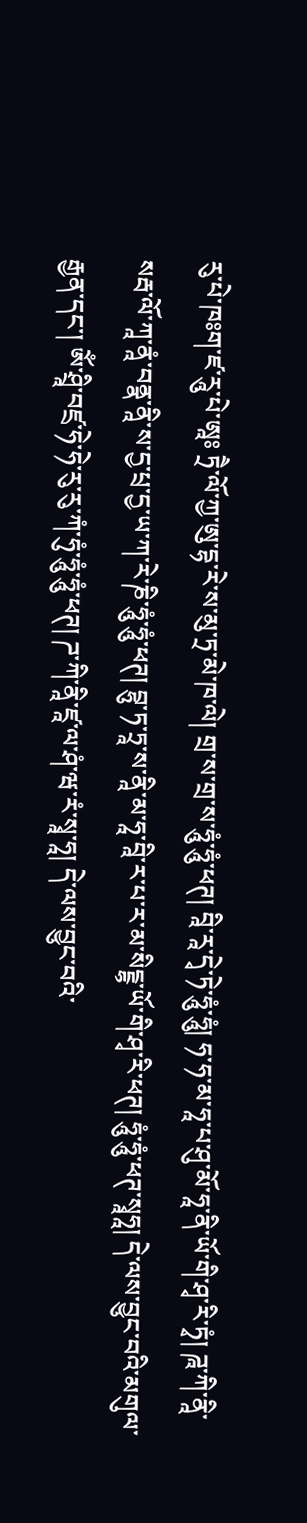རུ་པེ་ཁཿག་ཛ་རཱུ་པེ་ཨཱཿ ཏྲཻ་ལོ་ཀྱ་ཨུ་དྷ་རེ་ས་མུ་ཏྲ་མེ་ཁ་ལེ། གྲ་ས་གྲ་ས་ཧཱུཾ་ཧཱུཾ་ཕཊ། བཱི་རཱ་དྭེ་ཏེ་ཧཱུཾ་ཧཱུཾ། ཧ་ཧ་མ་ཧཱ་པ་ཤུ་མོ་ཧཱ་ནི་ཡོ་གི་ཤྭ་རི་ཏྭཾ། ཌཱ་ཀི་ནཱི་སརྦ་ལོ་ཀཱ་ནཱཾ་བནྣ་ནཱི་ས་དྱ་པྲ་དྱ་ཡ་ཀ་རེ་ཎི་ཧཱུཾ་ཧཱུཾ་ཕཊ། བྷུ་ཏ་ཏྲཱ་ས་ནཱི་མ་ཧཱ་བཱི་ར་པ་ར་མ་སིངྔྷ་ཡོ་གི་ཤྭ་རི་ཕཊ། ཧཱུཾ་ཧཱུཾ་ཕཊ་སྭཱཧཱ། དེ་ལས་བྱུང་བའི་མགུལ་རྒྱན་དང་། ༀ་ཤྲཱི་བཛྲ་ཧེ་ཧེ་རུ་རུ་ཀཾ་ཧུཾ་ཧཱུཾ་ཧཱུཾ་ཕཊ། ཌ་ཀི་ནཱི་ཛཱ་ལ་ཤཾ་ཝ་རཾ་སྭཱ་ཧཱ། དེ་ལས་བྱུང་བའི་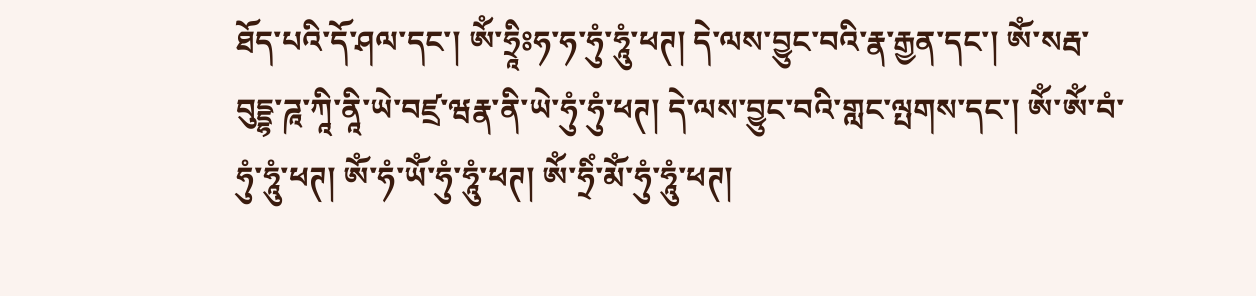ཐོད་པའི་དོ་ཤལ་དང་། ༀ་ཧྲཱིཿཧ་ཧ་ཧུཾ་ཧཱུཾ་ཕཊ། དེ་ལས་བྱུང་བའི་རྣ་རྒྱན་དང་། ༀ་སརྦ་བུདྡྷ་ཌཱ་ཀཱི་ནཱི་ཡེ་བཛྲ་ཝརྣ་ནི་ཡེ་ཧུཾ་ཧུཾ་ཕཊ། དེ་ལས་བྱུང་བའི་གླང་ལྤགས་དང་། ༀ་ༀ་བཾ་ཧུཾ་ཧཱུཾ་ཕཊ། ༀ་ཧཾ་ཡོཾ་ཧུཾ་ཧཱུཾ་ཕཊ། ༀ་ཧྲིཾ་མོཾ་ཧུཾ་ཧཱུཾ་ཕཊ།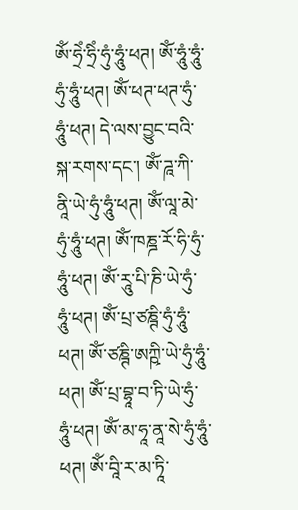ༀ་ཧྲེཾ་ཧྲིཾ་ཧུཾ་ཧཱུཾ་ཕཊ། ༀ་ཧཱུཾ་ཧཱུཾ་ཧུཾ་ཧཱུཾ་ཕཊ། ༀ་ཕཊ་ཕཊ་ཧུཾ་ཧཱུཾ་ཕཊ། དེ་ལས་བྱུང་བའི་སྐ་རགས་དང་། ༀ་ཌཱ་ཀི་ནཱི་ཡེ་ཧུཾ་ཧཱུཾ་ཕཊ། ༀ་ལཱ་མེ་ཧུཾ་ཧཱུཾ་ཕཊ། ༀ་ཁཎྜ་རོ་ཧི་ཧུཾ་ཧཱུཾ་ཕཊ། ༀ་རཱུ་པི་ཎི་ཡེ་ཧུཾ་ཧཱུཾ་ཕཊ། ༀ་པྲ་ཙཎྚི་ཧུཾ་ཧཱུཾ་ཕཊ། ༀ་ཙཎྚི་ཨཀྵི་ཡེ་ཧུཾ་ཧཱུཾ་ཕཊ། ༀ་པྲ་བྷཱ་བ་ཏི་ཡེ་ཧུཾ་ཧཱུཾ་ཕཊ། ༀ་མ་ཧཱ་ནཱ་སེ་ཧུཾ་ཧཱུཾ་ཕཊ། ༀ་བཱི་ར་མ་ཏཱི་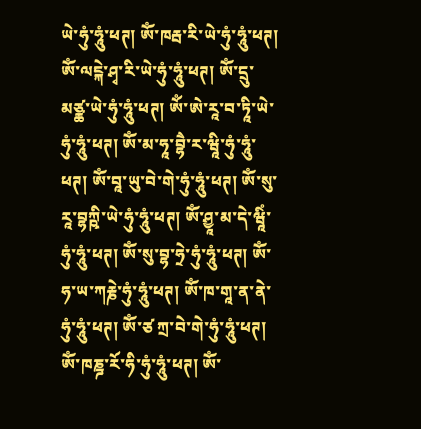ཡེ་ཧུཾ་ཧཱུཾ་ཕཊ། ༀ་ཁརྦ་རི་ཡེ་ཧུཾ་ཧཱུཾ་ཕཊ། ༀ་ལངྐེ་ཤྭ་རི་ཡེ་ཧུཾ་ཧཱུཾ་ཕཊ། ༀ་དྲུ་མཙྪ་ཡེ་ཧུཾ་ཧཱུཾ་ཕཊ། ༀ་ཨེ་རཱ་བ་ཏཱི་ཡེ་ཧུཾ་ཧཱུཾ་ཕཊ། ༀ་མ་ཧཱ་བྷཻ་ར་ཝཱི་ཧུཾ་ཧཱུཾ་ཕཊ། ༀ་བཱ་ཡུ་བེ་གེ་ཧུཾ་ཧཱུཾ་ཕཊ། ༀ་སུ་རཱ་བྷཀྵི་ཡེ་ཧུཾ་ཧཱུཾ་ཕཊ། ༀ་ཤྱཱ་མ་དེ་ཝཱིཾ་ཧུཾ་ཧཱུཾ་ཕཊ། ༀ་སུ་བྷ་ཧྲེ་ཧུཾ་ཧཱུཾ་ཕཊ། ༀ་ཧ་ཡ་ཀརྞེ་ཧུཾ་ཧཱུཾ་ཕཊ། ༀ་ཁ་གཱ་ན་ནེ་ཧུཾ་ཧཱུཾ་ཕཊ། ༀ་ཙ ཀྲ་བེ་གེ་ཧུཾ་ཧཱུཾ་ཕཊ། ༀ་ཁཎྜ་རོ་ཧི་ཧུཾ་ཧཱུཾ་ཕཊ། ༀ་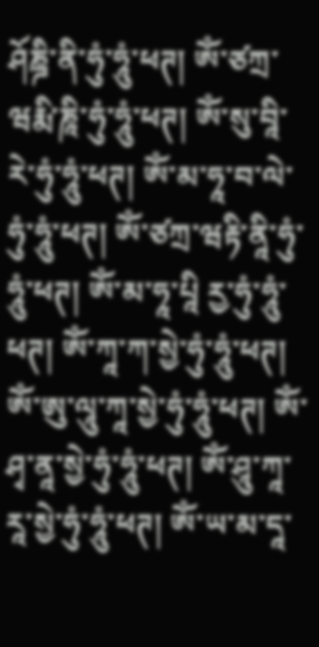ཤོཎྜི་ནི་ཧུཾ་ཧཱུཾ་ཕཊ། ༀ་ཙཀྲ་ཝརྨི་ཎཱི་ཧུཾ་ཧཱུཾ་ཕཊ། ༀ་སུ་བཱི་རེ་ཧུཾ་ཧཱུཾ་ཕཊ། ༀ་མ་ཧཱ་བ་ལེ་ཧུཾ་ཧཱུཾ་ཕཊ། ༀ་ཙཀྲ་ཝརྟི་ནཱི་ཧུཾ་ཧཱུཾ་ཕཊ། ༀ་མ་ཧཱ་པཱི ཪྱ་ཧུཾ་ཧཱུཾ་ཕཊ། ༀ་ཀཱ་ཀ་སྱེ་ཧུཾ་ཧཱུཾ་ཕཊ། ༀ་ཨུ་ལཱུ་ཀཱ་སྱེ་ཧུཾ་ཧཱུཾ་ཕཊ། ༀ་ཤྭ་ནཱ་སྱེ་ཧུཾ་ཧཱུཾ་ཕཊ། ༀ་ཤཱུ་ཀཱ་རཱ་སྱེ་ཧུཾ་ཧཱུཾ་ཕཊ། ༀ་ཡ་མ་དཱ་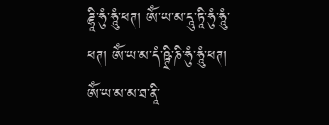ཌྷཱི་ཧུཾ་ཧཱུཾ་ཕཊ། ༀ་ཡ་མ་དཱུ་ཏཱི་ཧུཾ་ཧཱུཾ་ཕཊ། ༀ་ཡ་མ་དཾ་ཥྚྲི་ཎི་ཧུཾ་ཧཱུཾ་ཕཊ། ༀ་ཡ་མ་མ་ཐ་ནཱི་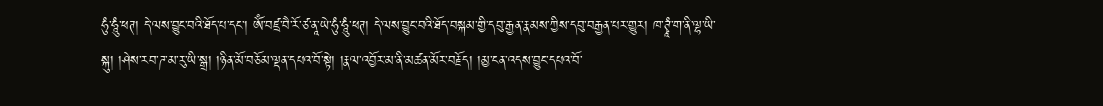ཧུཾ་ཧཱུཾ་ཕཊ། དེ་ལས་བྱུང་བའི་ཐོད་པ་དང་། ༀ་བཛྲ་བཻ་རོ་ཙ་ནཱ་ཡེ་ཧུཾ་ཧཱུཾ་ཕཊ། དེ་ལས་བྱུང་བའི་ཐོད་བསྐམ་གྱི་དབུ་རྒྱན་རྣམས་ཀྱིས་དབུ་བརྒྱན་པར་གྱུར། ཁ་ཊྭཱཾ་ག་ནི་ལྷ་ཡི་སྐུ། །ཤེས་རབ་ཌ་མ་རུ་ཡི་སྒྲ། །ཉིན་མོ་བཅོམ་ལྡན་དཔའ་བོ་སྟེ། །རྣལ་འབྱོར་མ་ནི་མཚན་མོར་བརྗོད། །མྱ་ངན་འདས་བྱུང་དཔའ་བོ་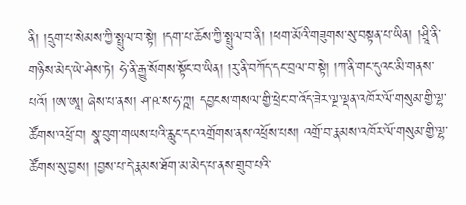ནི། །དྲུག་པ་སེམས་ཀྱི་སྤྲུལ་བ་སྟེ། །དག་པ་ཆོས་ཀྱི་སྤྲུལ་བ་ནི། །ཕག་མོའི་གཟུགས་སུ་བསྟན་པ་ཡིན། །ཤྲཱི་ནི་གཉིས་མེད་ཡེ་ཤེས་ཏེ། ཧེ་ནི་རྒྱུ་སོགས་སྟོང་བ་ཡིན། །རུ་ནི་བཀོད་དང་བྲལ་བ་སྟེ། །ཀ་ནི་གང་དུའང་མི་གནས་པའོ། །ཨ་ཨཱ། ཞེས་པ་ནས། ཤ་ཥ་ས་ཧ་ཀྵ། དབྱངས་གསལ་གྱི་ཕྲེང་བ་འོད་ཟེར་ལྔ་ལྡན་འཁོར་ལོ་གསུམ་གྱི་ལྷ་ཚོགས་འཕྲོ་བ། སྣ་བུག་གཡས་པའི་རླུང་དང་འགྲོགས་ནས་འཕྲོས་པས། འགྲོ་བ་རྣམས་འཁོར་ལོ་གསུམ་གྱི་ལྷ་ཚོགས་སུ་བྱས། །བྱས་པ་དེ་རྣམས་ཐོག་མ་མེད་པ་ནས་གྲུབ་པའི་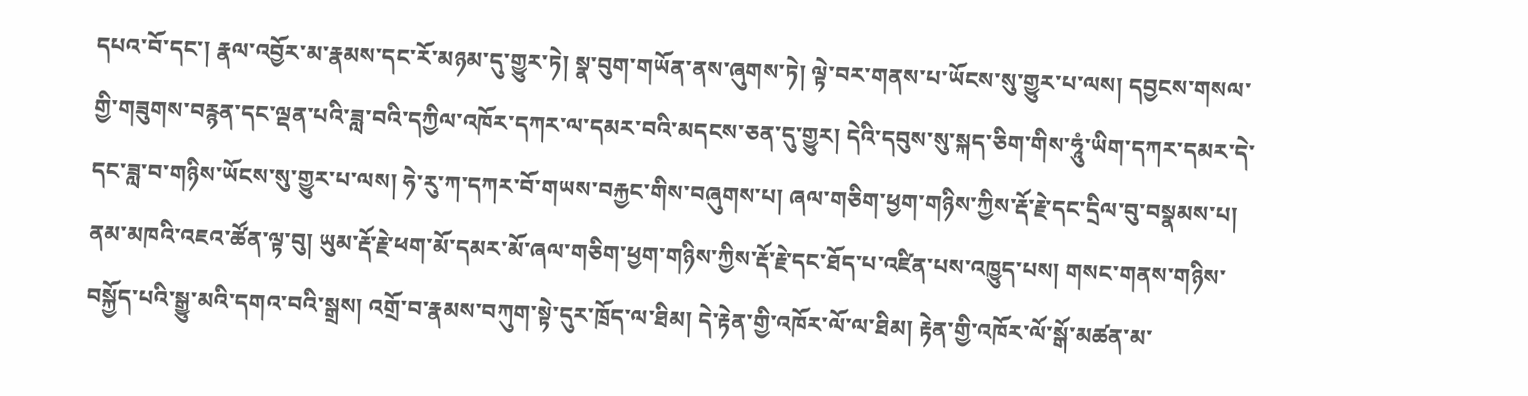དཔའ་བོ་དང་། རྣལ་འབྱོར་མ་རྣམས་དང་རོ་མཉམ་དུ་གྱུར་ཏེ། སྣ་བུག་གཡོན་ནས་ཞུགས་ཏེ། ལྟེ་བར་གནས་པ་ཡོངས་སུ་གྱུར་པ་ལས། དབྱངས་གསལ་གྱི་གཟུགས་བརྙན་དང་ལྡན་པའི་ཟླ་བའི་དཀྱིལ་འཁོར་དཀར་ལ་དམར་བའི་མདངས་ཅན་དུ་གྱུར། དེའི་དབུས་སུ་སྐད་ཅིག་གིས་ཧཱུཾ་ཡིག་དཀར་དམར་དེ་དང་ཟླ་བ་གཉིས་ཡོངས་སུ་གྱུར་པ་ལས། ཧེ་རུ་ཀ་དཀར་བོ་གཡས་བརྐྱང་གིས་བཞུགས་པ། ཞལ་གཅིག་ཕྱག་གཉིས་ཀྱིས་རྡོ་རྗེ་དང་དྲིལ་བུ་བསྣམས་པ། ནམ་མཁའི་འཇའ་ཚོན་ལྟ་བུ། ཡུམ་རྡོ་རྗེ་ཕག་མོ་དམར་མོ་ཞལ་གཅིག་ཕྱག་གཉིས་ཀྱིས་རྡོ་རྗེ་དང་ཐོད་པ་འཛིན་པས་འཁྱུད་པས། གསང་གནས་གཉིས་བསྐྱོད་པའི་སྒྱུ་མའི་དགའ་བའི་སྒྲས། འགྲོ་བ་རྣམས་བཀུག་སྟེ་དུར་ཁྲོད་ལ་ཐིམ། དེ་རྟེན་གྱི་འཁོར་ལོ་ལ་ཐིམ། རྟེན་གྱི་འཁོར་ལོ་སྒོ་མཚན་མ་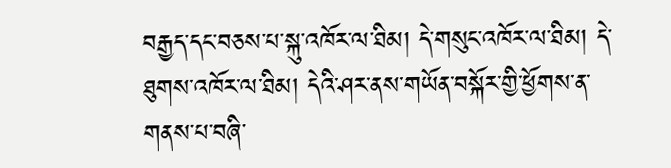བརྒྱད་དང་བཅས་པ་སྐུ་འཁོར་ལ་ཐིམ། དེ་གསུང་འཁོར་ལ་ཐིམ། དེ་ཐུགས་འཁོར་ལ་ཐིམ། དེའི་ཤར་ནས་གཡོན་བསྐོར་གྱི་ཕྱོགས་ན་གནས་པ་བཞི་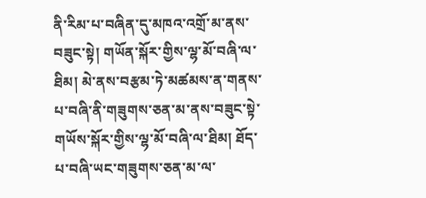ནི་རིམ་པ་བཞིན་དུ་མཁའ་འགྲོ་མ་ནས་བཟུང་སྟེ། གཡོན་སྐོར་གྱིས་ལྷ་མོ་བཞི་ལ་ཐིམ། མེ་ནས་བརྩམ་ཏེ་མཚམས་ན་གནས་པ་བཞི་ནི་གཟུགས་ཅན་མ་ནས་བཟུང་སྟེ་གཡོས་སྐོར་གྱིས་ལྷ་མོ་བཞི་ལ་ཐིམ། ཐོད་པ་བཞི་ཡང་གཟུགས་ཅན་མ་ལ་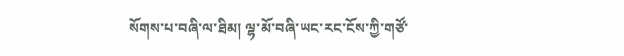སོགས་པ་བཞི་ལ་ཐིམ། ལྷ་མོ་བཞི་ཡང་རང་ངོས་ཀྱི་གཙོ་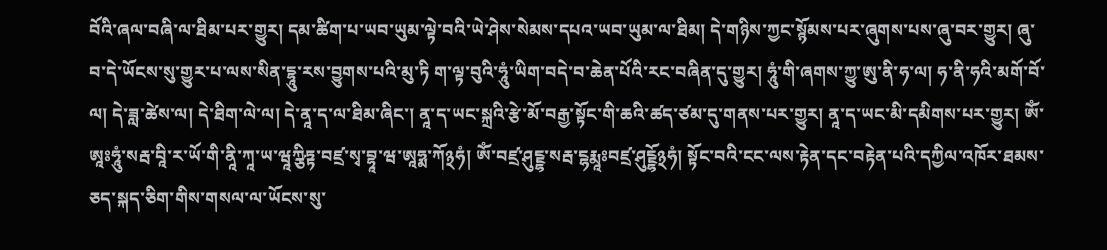བོའི་ཞལ་བཞི་ལ་ཐིམ་པར་གྱུར། དམ་ཚིག་པ་ཡབ་ཡུམ་ལྟེ་བའི་ཡེ་ཤེས་སེམས་དཔའ་ཡབ་ཡུམ་ལ་ཐིམ། དེ་གཉིས་ཀྱང་སྙོམས་པར་ཞུགས་པས་ཞུ་བར་གྱུར། ཞུ་བ་དེ་ཡོངས་སུ་གྱུར་པ་ལས་སིན་དྷཱུ་རས་བྱུགས་པའི་མུ་ཏི ག་ལྟ་བུའི་ཧཱུཾ་ཡིག་བདེ་བ་ཆེན་པོའི་རང་བཞིན་དུ་གྱུར། ཧཱུཾ་གི་ཞགས་ཀྱུ་ཨུ་ནི་ཧ་ལ། ཧ་ནི་ཧའི་མགོ་བོ་ལ། དེ་ཟླ་ཚེས་ལ། དེ་ཐིག་ལེ་ལ། དེ་ནཱ་ད་ལ་ཐིམ་ཞིང་། ནཱ་ད་ཡང་སྐྲའི་རྩེ་མོ་བརྒྱ་སྟོང་གི་ཆའི་ཚད་ཙམ་དུ་གནས་པར་གྱུར། ནཱ་ད་ཡང་མི་དམིགས་པར་གྱུར། ༀ་ཨཱཿཧཱུཾ་སརྦ་བཱི་ར་ཡོ་གི་ནཱི་ཀཱ་ཡ་ཝཱཀྩིཏྟ་བཛྲ་སྭ་བྷཱ་ཝ་ཨཱཧྨ་ཀོ྅ཧཾ། ༀ་བཛྲ་ཤུངྔྷ་སརྦ་ངྷརྨཱཿབཛྲ་ཤུངྔྷོ྅ཧཾ། སྟོང་བའི་ངང་ལས་རྟེན་དང་བརྟེན་པའི་དཀྱིལ་འཁོར་ཐམས་ཅད་སྐད་ཅིག་གིས་གསལ་ལ་ཡོངས་སུ་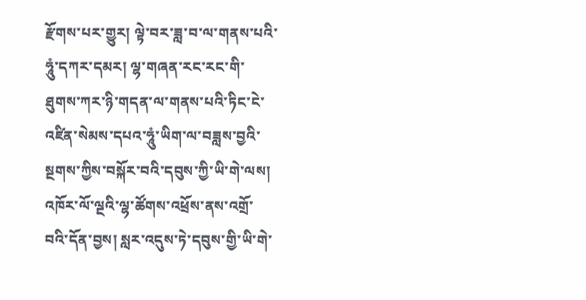རྫོགས་པར་གྱུར། ལྟེ་བར་ཟླ་བ་ལ་གནས་པའི་ཧཱུཾ་དཀར་དམར། ལྷ་གཞན་རང་རང་གི་ཐུགས་ཀར་ཉི་གདན་ལ་གནས་པའི་ཏིང་ངེ་འཛིན་སེམས་དཔའ་ཧཱུཾ་ཡིག་ལ་བཟླས་བྱའི་སྔགས་ཀྱིས་བསྐོར་བའི་དབུས་ཀྱི་ཡི་གེ་ལས། འཁོར་ལོ་ལྔའི་ལྷ་ཚོགས་འཕྲོས་ནས་འགྲོ་བའི་དོན་བྱས། སླར་འདུས་ཏེ་དབུས་གྱི་ཡི་གེ་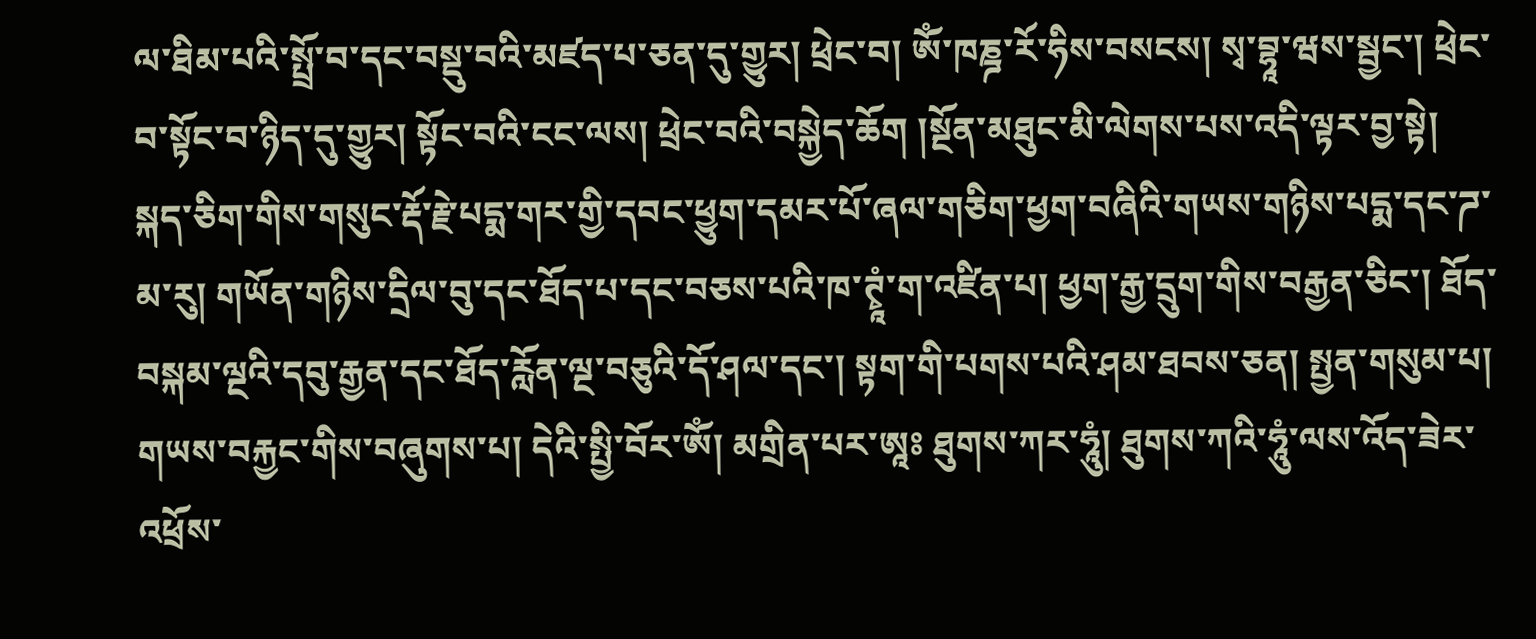ལ་ཐིམ་པའི་སྤྲོ་བ་དང་བསྡུ་བའི་མཛད་པ་ཅན་དུ་གྱུར། ཕྲེང་བ། ༀ་ཁཎྜ་རོ་ཧིས་བསངས། སྭ་བྷཱ་ཝས་སྦྱང་། ཕྲེང་བ་སྟོང་བ་ཉིད་དུ་གྱུར། སྟོང་བའི་ངང་ལས། ཕྲེང་བའི་བསྐྱེད་ཆོག །སྔོན་མཐུང་མི་ལེགས་པས་འདི་ལྟར་བྱ་སྟེ། སྐད་ཅིག་གིས་གསུང་རྡོ་རྗེ་པདྨ་གར་གྱི་དབང་ཕྱུག་དམར་པོ་ཞལ་གཅིག་ཕྱག་བཞིའི་གཡས་གཉིས་པདྨ་དང་ཌ་མ་རུ། གཡོན་གཉིས་དྲིལ་བུ་དང་ཐོད་པ་དང་བཅས་པའི་ཁ་ཊྭཱཾ་ག་འཛིན་པ། ཕྱག་རྒྱ་དྲུག་གིས་བརྒྱན་ཅིང་། ཐོད་བསྐམ་ལྔའི་དབུ་རྒྱན་དང་ཐོད་རློན་ལྔ་བཅུའི་དོ་ཤལ་དང་། སྟག་གི་པགས་པའི་ཤམ་ཐབས་ཅན། སྤྱན་གསུམ་པ། གཡས་བརྐྱང་གིས་བཞུགས་པ། དེའི་སྤྱི་བོར་ༀ། མགྲིན་པར་ཨཱཿ ཐུགས་ཀར་ཧཱུཾ། ཐུགས་ཀའི་ཧཱུཾ་ལས་འོད་ཟེར་འཕྲོས་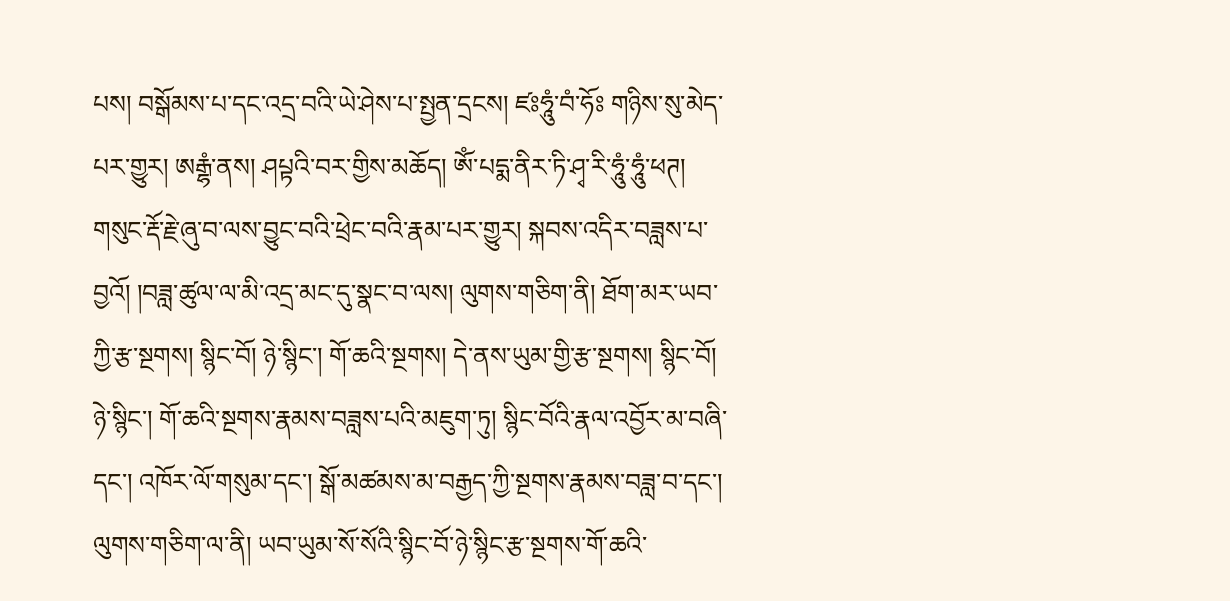པས། བསྒོམས་པ་དང་འདྲ་བའི་ཡེ་ཤེས་པ་སྤྱན་དྲངས། ཛཿཧཱུཾ་བཾ་ཧོཿ གཉིས་སུ་མེད་པར་གྱུར། ཨརྒྷཾ་ནས། ཤཔྟའི་བར་གྱིས་མཆོད། ༀ་པདྨ་ནིར་ཏི་ཤྭ་རི་ཧཱུཾ་ཧཱུཾ་ཕཊ། གསུང་རྡོ་རྗེ་ཞུ་བ་ལས་བྱུང་བའི་ཕྲེང་བའི་རྣམ་པར་གྱུར། སྐབས་འདིར་བཟླས་པ་བྱའོ། །བཟླ་ཚུལ་ལ་མི་འདྲ་མང་དུ་སྣང་བ་ལས། ལུགས་གཅིག་ནི། ཐོག་མར་ཡབ་ཀྱི་རྩ་སྔགས། སྙིང་བོ། ཉེ་སྙིང་། གོ་ཆའི་སྔགས། དེ་ནས་ཡུམ་གྱི་རྩ་སྔགས། སྙིང་བོ། ཉེ་སྙིང་། གོ་ཆའི་སྔགས་རྣམས་བཟླས་པའི་མཇུག་ཏུ། སྙིང་བོའི་རྣལ་འབྱོར་མ་བཞི་དང་། འཁོར་ལོ་གསུམ་དང་། སྒོ་མཚམས་མ་བརྒྱད་ཀྱི་སྔགས་རྣམས་བཟླ་བ་དང་། ལུགས་གཅིག་ལ་ནི། ཡབ་ཡུམ་སོ་སོའི་སྙིང་བོ་ཉེ་སྙིང་རྩ་སྔགས་གོ་ཆའི་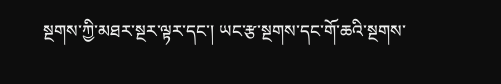སྔགས་ཀྱི་མཐར་སྔར་ལྟར་དང་། ཡང་རྩ་སྔགས་དང་གོ་ཆའི་སྔགས་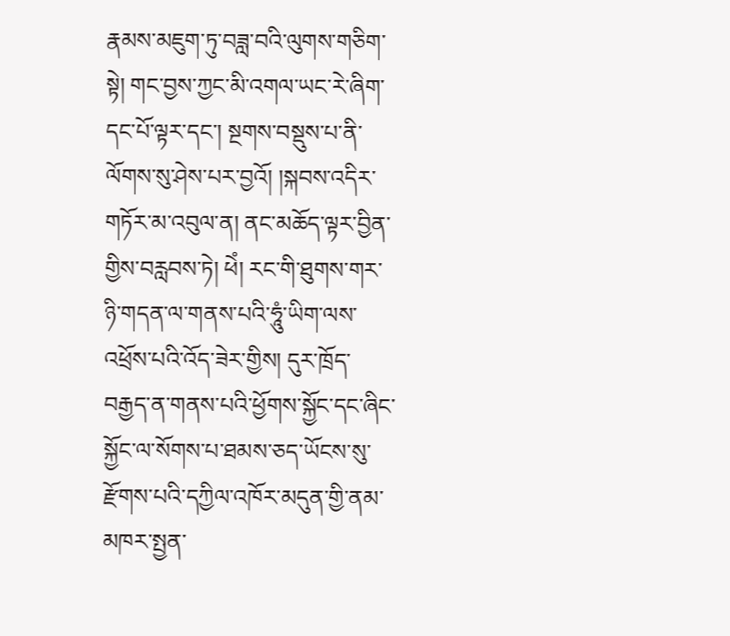རྣམས་མཇུག་ཏུ་བཟླ་བའི་ལུགས་གཅིག་སྟེ། གང་བྱས་ཀྱང་མི་འགལ་ཡང་རེ་ཞིག་དང་པོ་ལྟར་དང་། སྔགས་བསྡུས་པ་ནི་ལོགས་སུ་ཤེས་པར་བྱའོ། །སྐབས་འདིར་གཏོར་མ་འབུལ་ན། ནང་མཆོད་ལྟར་བྱིན་གྱིས་བརླབས་ཏེ། ཕེཾ། རང་གི་ཐུགས་གར་ཉི་གདན་ལ་གནས་པའི་ཧཱུཾ་ཡིག་ལས་འཕྲོས་པའི་འོད་ཟེར་གྱིས། དུར་ཁྲོད་བརྒྱད་ན་གནས་པའི་ཕྱོགས་སྐྱོང་དང་ཞིང་སྐྱོང་ལ་སོགས་པ་ཐམས་ཅད་ཡོངས་སུ་རྫོགས་པའི་དཀྱིལ་འཁོར་མདུན་གྱི་ནམ་མཁར་སྤྱན་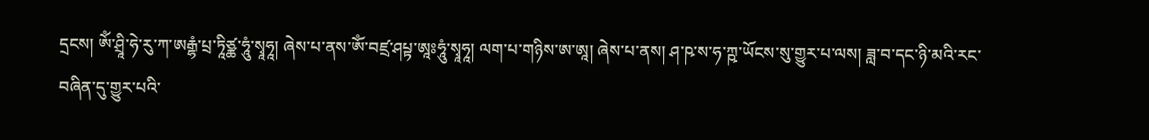དྲངས། ༀ་ཤྲཱི་ཧེ་རུ་ཀ་ཨརྒྷཾ་པྲ་ཏཱིཙྪ་ཧཱུཾ་སྭཱཧཱ། ཞེས་པ་ནས་ༀ་བཛྲ་ཤཔྟ་ཨཱཿཧཱུཾ་སྭཱཧཱ། ལག་པ་གཉིས་ཨ་ཨཱ། ཞེས་པ་ནས། ཤ་ཥ་ས་ཧ་ཀྵ་ཡོངས་སུ་གྱུར་པ་ལས། ཟླ་བ་དང་ཉི་མའི་རང་བཞིན་དུ་གྱུར་པའི་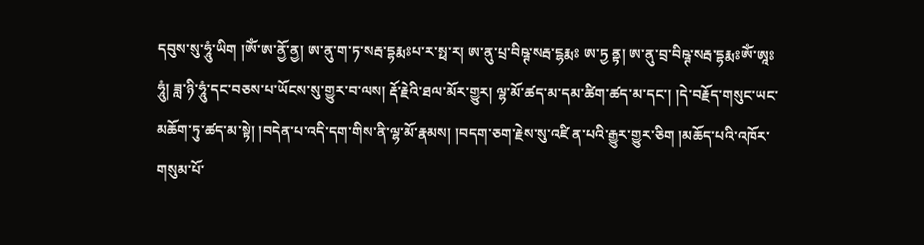དབུས་སུ་ཧཱུཾ་ཡིག །ༀ་ཨ་ནྱོ་ནྱ། ཨ་ནུ་ག་ཏ་སརྦ་དྷརྨཿཔ་ར་སྥ་ར། ཨ་ནུ་པྲ་བིཥྚ་སརྦ་ངྷརྨཿ ཨ་ཏྱ ནྟ། ཨ་ནུ་བྲ་བིཥྚ་སརྦ་དྷརྨཿༀ་ཨཱཿཧཱུཾ། ཟླ་ཉི་ཧཱུཾ་དང་བཅས་པ་ཡོངས་སུ་གྱུར་བ་ལས། རྡོ་རྗེའི་ཐལ་མོར་གྱུར། ལྷ་མོ་ཚད་མ་དམ་ཚིག་ཚད་མ་དང་། །དེ་བརྗོད་གསུང་ཡང་མཆོག་ཏུ་ཚད་མ་སྟེ། །བདེན་པ་འདི་དག་གིས་ནི་ལྷ་མོ་རྣམས། །བདག་ཅག་རྗེས་སུ་འཛི ན་པའི་རྒྱུར་གྱུར་ཅིག །མཆོད་པའི་འཁོར་གསུམ་པོ་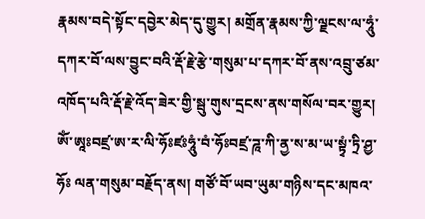རྣམས་བདེ་སྟོང་དབྱེར་མེད་དུ་གྱུར། མགྲོན་རྣམས་ཀྱི་ལྗངས་ལ་ཧཱུཾ་དཀར་བོ་ལས་བྱུང་བའི་རྡོ་རྗེ་རྩེ་གསུམ་པ་དཀར་བོ་ནས་འབྲུ་ཙམ་འཁོད་པའི་རྡོ་རྗེ་འོད་ཟེར་གྱི་སྦུ་གུས་དྲངས་ནས་གསོལ་བར་གྱུར། ༀ་ཨཱཿབཛྲ་ཨ་ར་ལི་ཧོཿཛཿཧཱུཾ་བཾ་ཧོཿབཛྲ་ཌཱ་ཀི་ནྱ་ས་མ་ཡ་སྟྭཾ་ཏྲི་ཤྱ་ཧོཿ ལན་གསུམ་བརྗོད་ནས། གཙོ་བོ་ཡབ་ཡུམ་གཉིས་དང་མཁའ་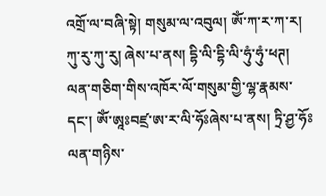འགྲོ་ལ་བཞི་སྟེ། གསུམ་ལ་འབུལ། ༀ་ཀ་ར་ཀ་ར། ཀུ་རུ་ཀུ་རུ། ཞེས་པ་ནས། དྷི་ལི་དྷི་ལི་ཧུཾ་ཧུཾ་ཕཊ། ལན་གཅིག་གིས་འཁོར་ལོ་གསུམ་གྱི་ལྷ་རྣམས་དང་། ༀ་ཨཱཿབཛྲ་ཨ་ར་ལི་ཧོཿཞེས་པ་ནས། ཏྲི་ཤྱ་ཧོཿ ལན་གཉིས་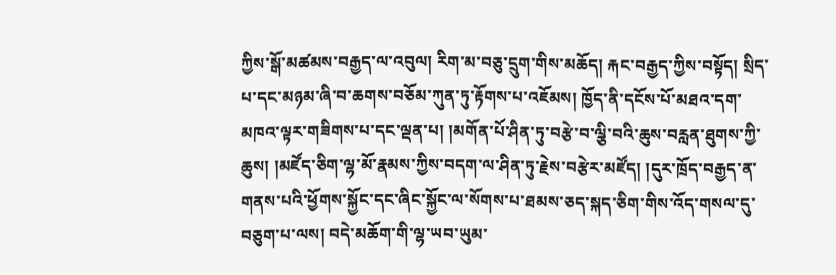ཀྱིས་སྒོ་མཚམས་བརྒྱད་ལ་འབུལ། རིག་མ་བཅུ་དྲུག་གིས་མཆོད། རྐང་བརྒྱད་ཀྱིས་བསྟོད། སྲིད་པ་དང་མཉམ་ཞི་བ་ཆགས་བཅོམ་ཀུན་ཏུ་རྟོགས་པ་འཇོམས། ཁྱོད་ནི་དངོས་པོ་མཐའ་དག་མཁའ་ལྟར་གཟིགས་པ་དང་ལྡན་པ། །མགོན་པོ་ཤིན་ཏུ་བརྩེ་བ་ལྕི་བའི་ཆུས་བརླན་ཐུགས་ཀྱི་ཆུས། །མཛོད་ཅིག་ལྷ་མོ་རྣམས་ཀྱིས་བདག་ལ་ཤིན་ཏུ་རྗེས་བརྩེར་མཛོད། །དུར་ཁྲོད་བརྒྱད་ན་གནས་པའི་ཕྱོགས་སྐྱོང་དང་ཞིང་སྐྱོང་ལ་སོགས་པ་ཐམས་ཅད་སྐད་ཅིག་གིས་འོད་གསལ་དུ་བཅུག་པ་ལས། བདེ་མཆོག་གི་ལྷ་ཡབ་ཡུམ་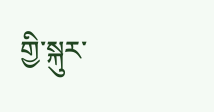གྱི་སྐུར་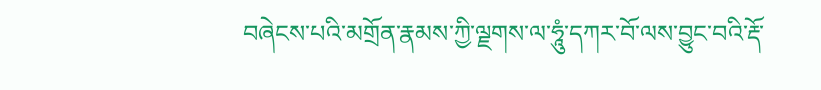བཞེངས་པའི་མགྲོན་རྣམས་ཀྱི་ལྗགས་ལ་ཧཱུཾ་དཀར་བོ་ལས་བྱུང་བའི་རྡོ་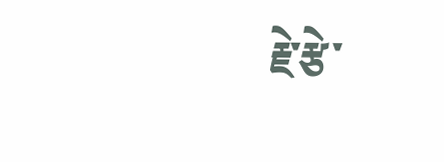རྗེ་རྩེ་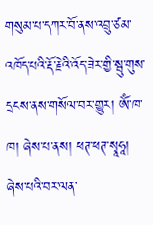གསུམ་པ་དཀར་བོ་ནས་འབྲུ་ཙམ་འཁོད་པའི་རྡོ་རྗེའི་འོད་ཟེར་གྱི་སྦུ་གུས་དྲངས་ནས་གསོལ་བར་གྱུར། ༀ་ཁ་ཁ། ཞེས་པ་ནས། ཕཊ་ཕཊ་སྭཱཧཱ། ཞེས་པའི་བར་ལན་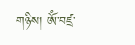གཉིས། ༀ་བཛྲ་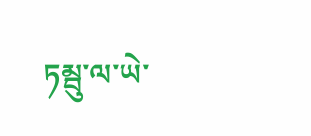ཏམྦུ་ལ་ཡེ་